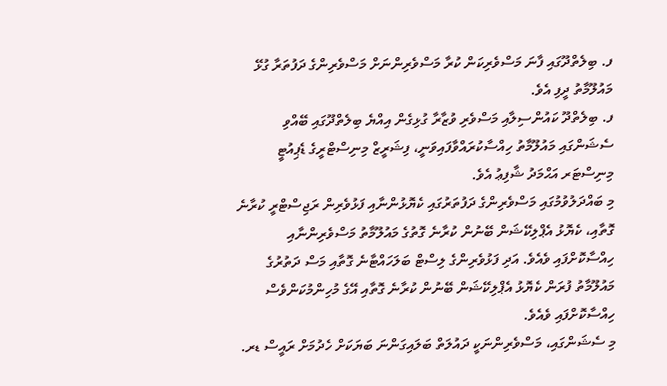ފ. ބިލެތްދޫގައި ފާނަ މަސްވެރިކަން ކުރާ މަސްވެރިންނަށް މަސްވެރިންގެ ދަފުތަރާ ގުޅޭ މައުލޫމާތު ދީފި އެވެ.
ފ. ބިލެތްދޫ ކައުންސިލާއި މަސްވެރި ވުޒާރާ ގުޅިގެން އިއްޔެ ބިލެތްދޫގައި ބޭއްވި ސެޝަންގައި މައުލޫމާތު ހިއްސާކުރައްވާފައިވަނީ، ފިޝަރީޒް މިނިސްޓްރީގެ ޑެޕިއުޓީ މިނިސްޓަރ އަޙްމަދު ޝާފިޢު އެވެ.
މި ބައްދަލުވުމުގައި މަސްވެރިންގެ ދަފުތަރުގައި ކެޔޮޅުންނާއި ފަޅުވެރިން ރަޖިސްޓްރީ ކުރާނެ ގޮތާއި، ކެޔޮޅު އެޕްލިކޭޝަން ބޭނުން ކުރާނެ ގޮތުގެ މައުލޫމާތު މަސްވެރިންނާއި ހިއްސާކޮށްފައި ވެއެވެ. އަދި ފަޅުވެރިންގެ ލިސްޓް ބަލަހައްޓާނެ ގޮތާއި މަސް ދަތުރުގެ މައުލޫމާތު ފުރަން ކެޔޮޅު އެޕްލިކޭޝަން ބޭނުން ކުރާނެ ގޮތާއި އޭގެ މުހިންމުކަންވެސް ހިއްސާކޮށްފައި ވެއެވެ.
މި ސެޝަންގައި، މަސްވެރިންނަކީ ދައުލަތް ބަލައިގަންނަ ބަޔަކަށް ހެދުމަށް ރައީސް ޑރ.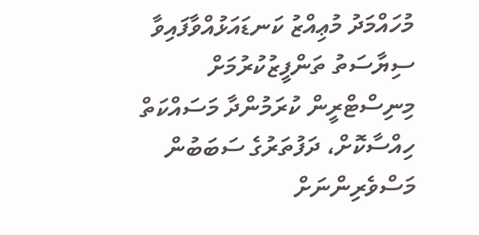މުހައްމަދު މުޢިއްޒު ކަނޑައަޅުއްވާފައިވާ ސިޔާސަތު ތަންފީޒުކުރުމަށް މިނިސްޓްރީން ކުރަމުންދާ މަސައްކަތް ހިއްސާކޮށް، ދަފުތަރުގެ ސަބަބުން މަސްވެރިންނަށް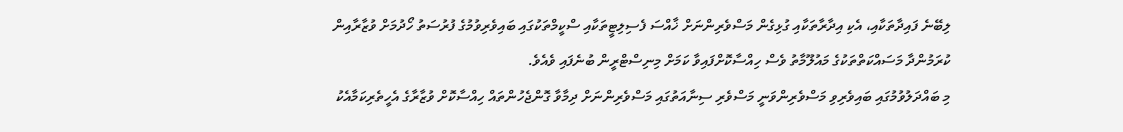ލިބޭނެ ފައިދާތަކާއި، އެކި އިދާރާތަކާއި ގުޅިގެން މަސްވެރިންނަށް ޚާއްސަ ފެސިލިޓީތަކާއި ސްކީމްތަކުގައި ބައިވެރިވުމުގެ ފުރުސަތު ހޯދުމަށް ވުޒާރާއިން ކުރަމުންދާ މަސައްކަތްތަކުގެ މައުލޫމާތު ވެސް ހިއްސާކޮށްފައިވާ ކަމަށް މިނިސްޓްރީން ބުނެފައި ވެއެވެ.
މި ބައްދަލުވުމުގައި ބައިވެރިވި މަސްވެރިންވަނީ މަސްވެރި ސިނާއަތުގައި މަސްވެރިންނަށް ދިމާވާ ގޮންޖެހުންތައް ހިއްސާކޮށް ވުޒާރާގެ އެހީތެރިކަމާއެކު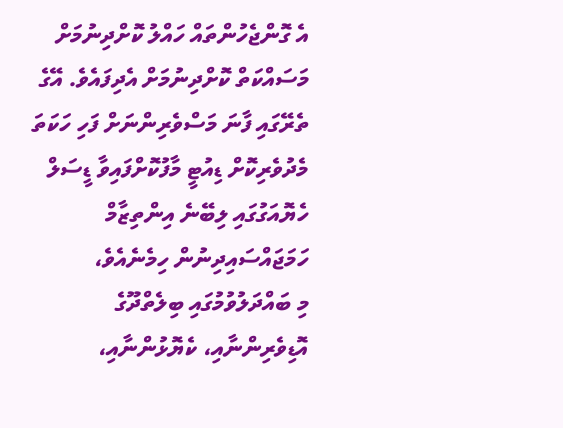އެ ގޮންޖެހުންތައް ހައްލު ކޮށްދިނުމަށް މަސައްކަތް ކޮށްދިނުމަށް އެދިފައެވެ. އޭގެ ތެރޭގައި ފާނަ މަސްވެރިންނަށް ފަހި ހަކަތަ މެދުވެރިކޮށް ޑިއުޓީ މާފުކޮށްފައިވާ ޑީސަލް ހެޔޮއަގުގައި ލިބޭނެ އިންތިޒާމް ހަމަޖައްސައިދިނުން ހިމެނެއެވެ،
މި ބައްދަލުވުމުގައި ބިލެތްދޫގެ އޮޑިވެރިންނާއި، ކެޔޮޅުންނާއި،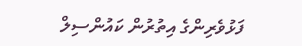ފަޅުވެރިންގެ އިތުރުން ކައުންސިލް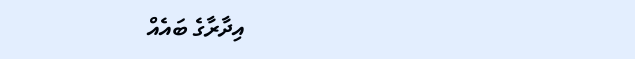އިދާރާގެ ބައެއް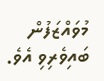މުވައްޒަފުން ބައިވެރިވި އެވެ.